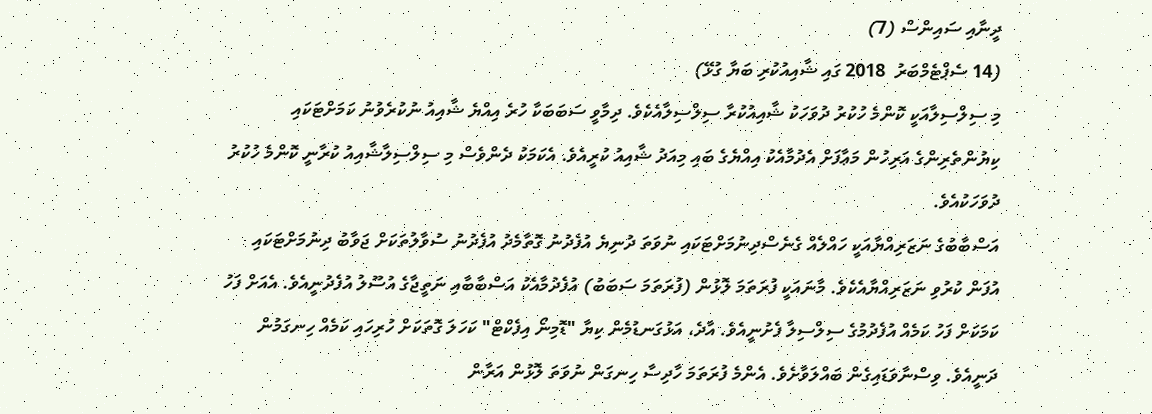ދީނާއި ސައިންސް (7)
(14 ސެޕްޓެމްބަރު  2018 ގައި ޝާއިއުކުރި ބަޔާ ގުޅޭ)
މި ސިލްސިލާއަކީ ކޮންމެ ހުކުރު ދުވަހަކު ޝާއިއުކުރާ ސިލްސިލާއެކެވެ. ދިމާވީ ސަބަބަކާ ހުރެ އިއްޔެ ޝާއިއު ނުކުރެވުނު ކަމަށްޓަކައި ކިޔުންތެރިންގެ އަރިހުން މަޢާފަށް އެދުމާއެކު އިއްޔެގެ ބައި މިއަދު ޝާއިއު ކުރީއެވެ. އެކަމަކު ދެންވެސް މި ސިލްސިލާޝާއިއު ކުރާނީ ކޮންމެ ހުކުރު ދުވަހަކުއެވެ.
އަސްބާބުގެ ނަޒަރިއްޔާއަކީ ހައްލެއް ގެނެސްދިނުމަށްޓަކައި ނުވަތަ ދުނިޔެ އުފެދުނު ގޮތާމެދު އުފެދުނު ސުވާލުތަކަށް ޖަވާބު ދިނުމަށްޓަކައި އުފަން ކުރުވި ނަޒަރިއްޔާއެކެވެ. މާނައަކީ ފުރަތަމަ ލޮޅުން (ފުރަތަމަ ސަބަބު) އުފެދުމާއެކު އަސްބާބާއި ނަތީޖާގެ އުސޫލު އުފެދުނީއެވެ. އެއަށް ފަހު ކަމަކަށް ފަހު ކަމެއް އުފެދުމުގެ ސިލްސިލާ ފެށުނީއެވެ. އާދެ، އަޅުގަނޑުމެން ކިޔާ "ޑޮމިނޯ އިފެކްޓް" ކަހަލަ ގޮތަކަށް ހުރިހައި ކަމެއް ހިނގަމުން ދަނީއެވެ. ވިސްނާވަޑައިގެން ބައްލަވާށެވެ. އެންމެ ފުރަތަމަ ހާދިސާ ހިނގަން ނުވަތަ ލޮޅުން އަރާން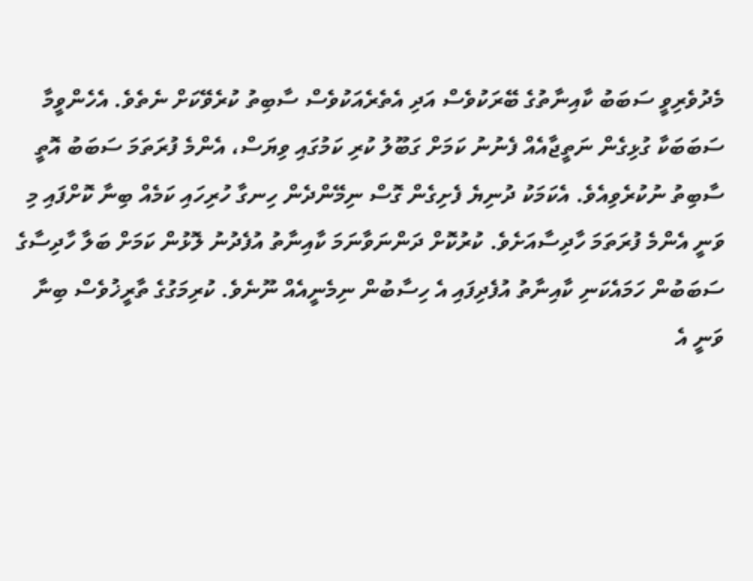މެދުވެރިވީ ސަބަބު ކާއިނާތުގެ ބޭރަކުވެސް އަދި އެތެރެއަކުވެސް ސާބިތު ކުރެވޭކަށް ނެތެވެ. އެހެންވީމާ ސަބަބަކާ ގުޅިގެން ނަތީޖާއެއް ފެނުނު ކަމަށް ގަބޫލު ކުރި ކަމުގައި ވިޔަސް، އެންމެ ފުރަތަމަ ސަބަބު އޮތީ ސާބިތު ނުކުރެވިއެވެ. އެކަމަކު ދުނިޔެ ފެށިގެން ގޮސް ނިމޭންދެން ހިނގާ ހުރިހައި ކަމެއް ބިނާ ކޮށްފައި މި ވަނީ އެންމެ ފުރަތަމަ ހާދިސާއަށެވެ. ކުރުކޮށް ދަންނަވާނަމަ ކާއިނާތު އުފެދުނު ލޮޅުން ކަމަށް ބަލާ ހާދިސާގެ ސަބަބުން ހަމައެކަނި ކާއިނާތު އުފެދިފައި އެ ހިސާބުން ނިމެނީއެއް ނޫނެވެ. ކުރިމަގުގެ ތާރީޚުވެސް ބިނާ ވަނީ އެ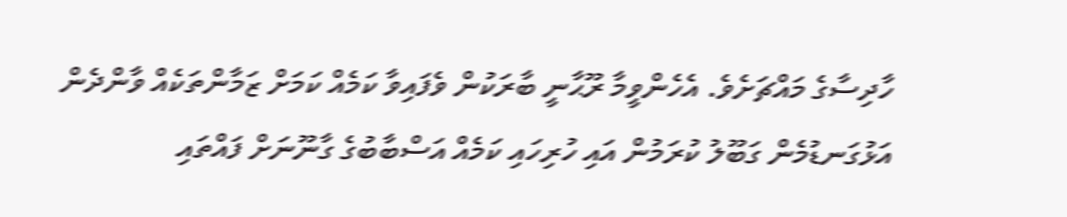ހާދިސާގެ މައްޗަށެވެ. އެހެންވީމާ ރޫޙާނީ ބާރަކުން ވެފައިވާ ކަމެއް ކަމަށް ޒަމާންތަކެއް ވާންދެން އަޅުގަނޑުމެން ގަބޫލު ކުރަމުން އައި ހުރިހައި ކަމެއް އަސްބާބުގެ ގާނޫނަށް ފައްތައި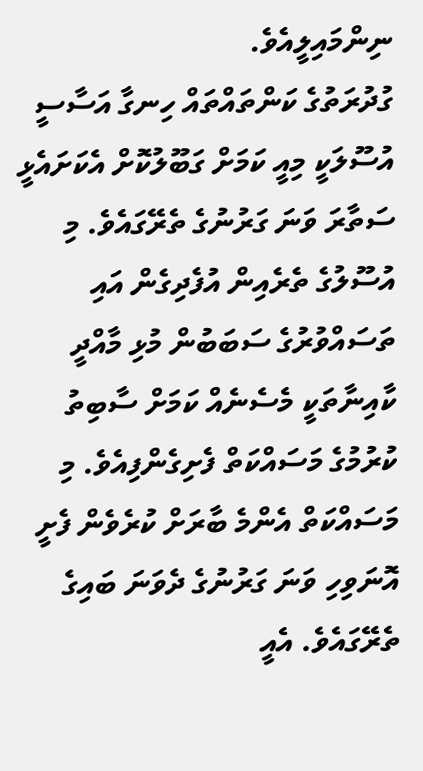ނިންމައިލީއެވެ.
ގުދުރަތުގެ ކަންތައްތައް ހިނގާ އަސާސީ އުސޫލަކީ މިއީ ކަމަށް ގަބޫލުކޮށް އެކަށައެޅީ ސަތާރަ ވަނަ ގަރުނުގެ ތެރޭގައެވެ. މި އުސޫލުގެ ތެރެއިން އުފެދިގެން އައި ތަސައްވުރުގެ ސަބަބުން މުޅި މާއްދީ ކާއިނާތަކީ މެސެނެއް ކަމަށް ސާބިތު ކުރުމުގެ މަސައްކަތް ފެށިގެންފިއެވެ. މި މަސައްކަތް އެންމެ ބާރަށް ކުރެވެން ފެށީ އޮނަވިހި ވަނަ ގަރުނުގެ ދެވަނަ ބައިގެ ތެރޭގައެވެ. އެއީ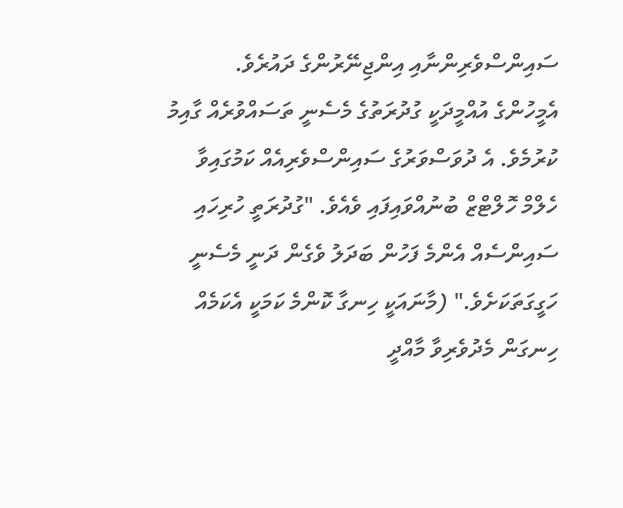ސައިންސްވެރިންނާއި އިންޖިނޭރުންގެ ދައުރެވެ. އެމީހުންގެ އުއްމީދަކީ ގުދުރަތުގެ މެސެނީ ތަސައްވުރެއް ގާއިމު ކުރުމެވެ. އެ ދުވަސްވަރުގެ ސައިންސްވެރިއެއް ކަމުގައިވާ ހެލްމް ހޮލްޓްޒް ބުނުއްވައިފައި ވެއެވެ. "ގުދުރަތީ ހުރިހައި ސައިންސެއް އެންމެ ފަހުން ބަދަލު ވެގެން ދަނީ މެސެނީ ހަގީގަތަކަށެވެ." (މާނައަކީ ހިނގާ ކޮންމެ ކަމަކީ އެކަމެއް ހިނގަން މެދުވެރިވާ މާއްދީ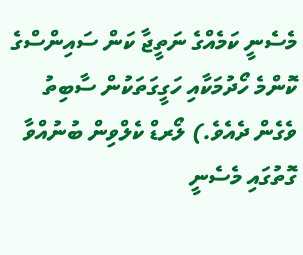މެސެނީ ކަމެއްގެ ނަތީޖާ ކަން ސައިންސްގެ ކޮންމެ ހޯދުމަކާއި ހަގީގަތަކުން ސާބިތު ވެގެން ދެއެވެ.) ލޯރޑް ކެލްވިން ބުނުއްވާ ގޮތުގައި މެސެނީ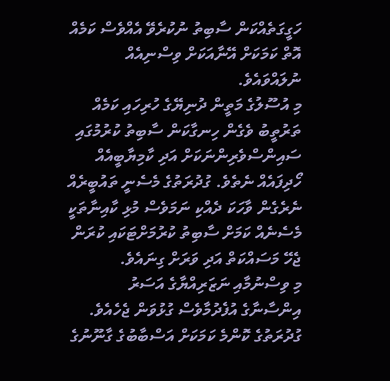ހަގީގަތެއްކަން ސާބިތު ނުކުރެވޭ އެއްވެސް ކަމެއް އޮތް ކަމަކަށް އޭނާއަކަށް ވިސްނިއެއް ނުލައްވައެވެ.
މި އުސޫލުގެ މަތީން ދުނިޔޭގެ ހުރިހައި ކަމެއް ތަރުތީބު ވެގެން ހިނގާކަން ސާބިތު ކުރުމުގައި ސައިންސްވެރިންނަކަށް އަދި ކާމިޔާބީއެއް ހޯދިފައެއް ނެތެވެ. ގުދުރަތުގެ މެސެނީ ތައުބީރެއް ނެރެގެން ވާހަކަ ދެއްކި ނަމަވެސް މުޅި ކާއިނާތަކީ މެސެނެއް ކަމަށް ސާބިތު ކުރުމަށްޓަކައި ކުރަން ޖެހޭ މަސައްކަތް އަދި ވަރަށް ގިނައެވެ.
މި ވިސްނުމާއި ނަޒަރިއްޔާގެ އަސަރު އިންސާނާގެ އުފެދުމާވެސް ގުޅުވަން ޖެހެއެވެ. ގުދުރަތުގެ ކޮންމެ ކަމަކަށް އަސްބާބުގެ ގާނޫނުގެ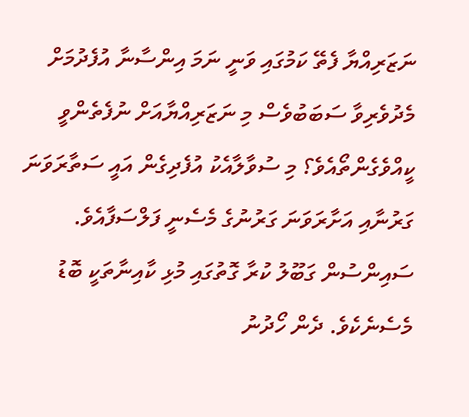ނަޒަރިއްޔާ ފެތޭ ކަމުގައި ވަނީ ނަމަ އިންސާނާ އުފެދުމަށް މެދުވެރިވާ ސަބަބުވެސް މި ނަޒަރިއްޔާއަށް ނުފެތެންވީ ކީއްވެގެންތޯއެވެ؟ މި ސުވާލާއެކު އުފެދިގެން އައީ ސަތާރަވަނަ ގަރުނާއި އަށާރަވަނަ ގަރުނުގެ މެސެނީ ފަލްސަފާއެވެ. ސައިންސުން ގަބޫލު ކުރާ ގޮތުގައި މުޅި ކާއިނާތަކީ ބޮޑު މެސެނެކެވެ. ދެން ހޯދުނު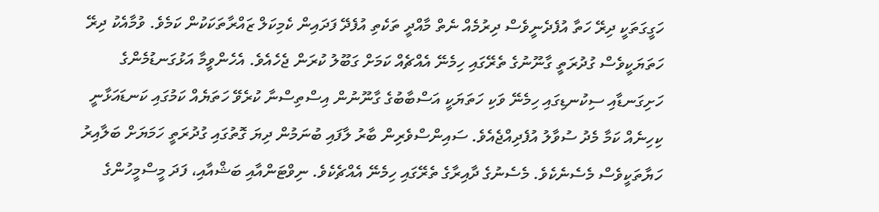ހަގީގަތަކީ ދިރޭ ހަތާ އުފެދެނީވެސް ދިރުމެއް ނެތް މާއްދީ ތަކެތި އުފެދޭ ފަދައިން ކެމިކަލް ޒައްރާތަކަކުން ކަމެވެ. ވުމާއެކު ދިރޭ ހަތަޔަކީވެސް ގުދުރަތީ ގާނޫނުގެ ތެރޭގައި ހިމެނޭ އެއްޗެއް ކަމަށް ގަބޫލު ކުރަން ޖެހެއެވެ. އެހެންވީމާ އަޅުގަނޑުމެންގެ ހަށިގަނޑާއި ސިކުނޑިގައި ހިމެނޭ ވަކި ހަތަޔަކީ އަސްބާބުގެ ގާނޫނުން އިސްތިސްނާ ކުރެވޭ ހަތަޔެއް ކަމުގައި ކަނޑައަޅާނީ ކިހިނެއް ކަމާ މެދު ސުވާލު އުފެދިއްޖެއެވެ. ސައިންސްވެރިން ބާރު ލާފައި ބުނަމުން ދިޔަ ގޮތުގައި ގުދުރަތީ ހަމަޔަށް ބަލާއިރު ހަޔާތަކީވެސް މެސެނެކެވެ. މެސެނުގެ ދާއިރާގެ ތެރޭގައި ހިމެނޭ އެއްޗެކެވެ. ނިވްޓަންއާއި ބަޝްއާއި، ފަދަ މީސްމީހުންގެ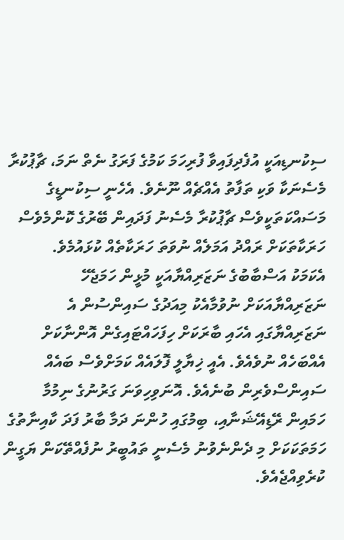ސިކުނޑިއަކީ އުފެދިފައިވާ ފުރިހަމަ ކަމުގެ ފަރަގު ނެތް ނަމަ، ޗާޕުކުރާ މެސެނަކާ ވަކި ތަފާތު އެއްޗެއް ނޫނެވެ. އެހެނީ ސިކުނޑީގެ މަސައްކަތަކީވެސް ޗާޕުކުރާ މެސެނު ފަދައިން ބޭރުގެ ކޮންމެވެސް ހަރަކާތަކަށް ރައްދު އަމަލެއް ނުވަތަ ހަރަކާތެއް ކުޅައުމެވެ.
އެކަމަކު އަސްބާބުގެ ނަޒަރިއްޔާއަކީ މުޅީން ހަމަޖެހޭ ނަޒަރިއްޔާއަކަށް ނުވުމާއެކު މިއަދުގެ ސައިންސުން އެ ނަޒަރިއްޔާގައި އެހައި ބާރަކަށް ހިފަހައްޓައިގެން އޮންނާކަށް އެއްބަހެއް ނުވެއެވެ. އެއީ ޚިޔާލީ ފޮލައެއް ކަމަށްވެސް ބައެއް ސައިންސްވެރިން ބުނެއެވެ. އޮނަވިހިވަނަ ގަރުނުގެ ނިމުމާ ހަމައިން ރޭޑިއޭޝަނާއި، ބިމުގައި ހުންނަ ދަމާ ބާރު ފަދަ ކާއިނާތުގެ ހަމަތަކަކަށް މި ދެންނެވުނު މެސެނީ ތައުބީރު ނުފެއްތޭކަން ޔަގީން ކުރެވިއްޖެއެވެ.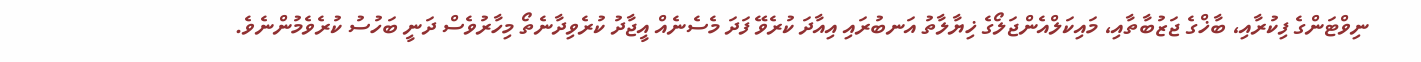ނިވްޓަންގެ ފިކުރާއި، ބާޚްގެ ޖަޒުބާތާއި، މައިކަލްއެންޖަލޯގެ ޚިޔާލާތު އަނބުރައި އިއާދަ ކުރެވޭ ފަދަ މެސެނެއް އީޖާދު ކުރެވިދާނެތޯ މިހާރުވެސް ދަނީ ބަހުސު ކުރެވެމުންނެވެ.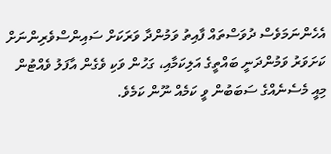އެހެންނަމަވެސް ދުވަސްތައް ފާއިތު ވަމުންދާ ވަރަކަށް ސައިންސްވެރިންނަށް ކަށަވަރު ވަމުންދަނީ ބައްތީގެ އަލިކަމާއި، ގަހުން ވަކި ވެގެން އާފަލު ވެއްޓުން މިއީ މެސެނެއްގެ ސަބަބުން ވީ ކަމެއް ނޫން ކަމެވެ.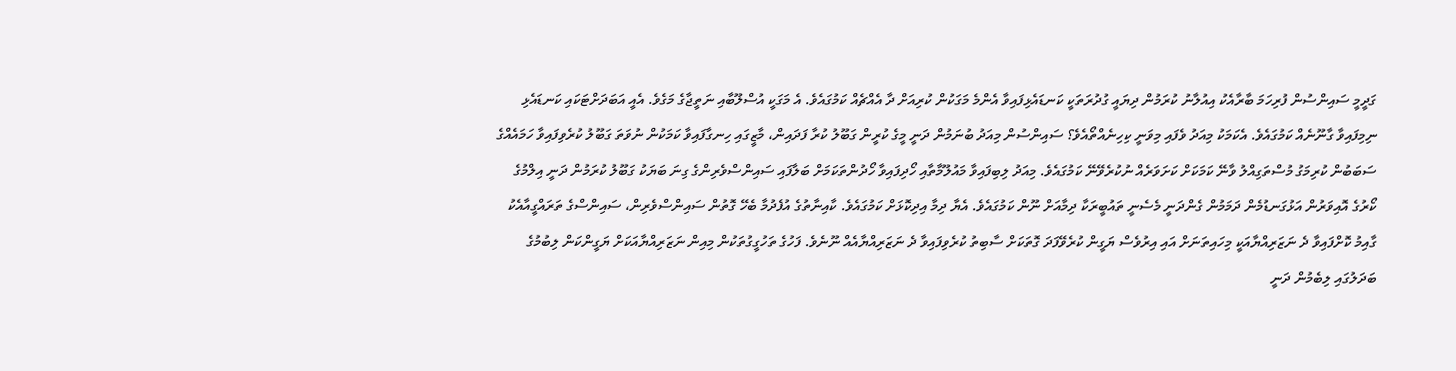ގަދީމީ ސައިންސުން ފުރިހަމަ ބާރާއެކު އިއުލާނު ކުރަމުން ދިޔައީ ގުދުރަތަކީ ކަނޑައެޅިފައިވާ އެންމެ މަގަކުން ކުރިއަށް ދާ އެއްޗެއް ކަމުގައެވެ. އެ މަގަކީ އުސްލޫބާއި ނަތީޖާގެ މަގެވެ. އެއީ އަބަދަށްޓަކައި ކަނޑައެޅި ނިމިފައިވާ ގާނޫނެއް ކަމުގައެވެ. އެކަމަކު މިއަދު ވެފައި މިވަނީ ކިހިނެއްތޯއެވެ؟ ސައިންސުން މިއަދު ބުނަމުން ދަނީ މީގެ ކުރީން ގަބޫލު ކުރާ ފަދައިން، މާޒީގައި ހިނގާފައިވާ ކަމަކުން ނުވަތަ ގަބޫލު ކުރެވިފައިވާ ހަމައެއްގެ ސަބަބުން ކުރިމަގު މުސްތަގިއްލު ވާނޭ ކަމަކަށް ކަށަވަރެއް ނުކުރެވޭނޭ ކަމުގައެވެ. މިއަދު ލިބިފައިވާ މައުލޫމާތާއި ހޯދިފައިވާ ހޯދުންތަކަމަށް ބަލާފައި ސައިންސްވެރިންގެ ގިނަ ބަޔަކު ގަބޫލު ކުރަމުން ދަނީ އިލްމުގެ ކޯރުގެ އޮއިވަރުން އަޅުގަނޑުމެން ދަމަމުން ގެންދަނީ މެސެނީ ތައުބީރަކާ ދިމާއަށް ނޫން ކަމުގައެވެ. އެޔާ ދިމާ އިދިކޮޅަށް ކަމުގައެވެ. ކާއިނާތުގެ އުފެދުމާ ބެހޭ ގޮތުން ސައިންސްވެރިން، ސައިންސްގެ ތަރައްގީއާއެކު ގާއިމު ކޮށްފައިވާ ދެ ނަޒަރިއްޔާއަކީ މިހައިތަނަށް އައި އިރުވެސް ޔަގީން ކުރެވޭފަދަ ގޮތަކަށް ސާބިތު ކުރެވިފައިވާ ދެ ނަޒަރިއްޔާއެއް ނޫނެވެ. ފަހުގެ ތަހުގީގުތަކުން މިއިން ނަޒަރިއްޔާއަކަށް ޔަގީންކަން ލިބުމުގެ ބަދަލުގައި ލިބެމުން ދަނީ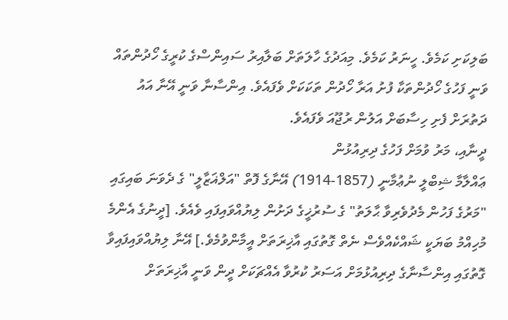ބަލިކަށި ކަމެވެ. ހީނަރު ކަމެވެ. މިއަދުގެ ހާލަތަށް ބަލާއިރު ސައިންސްގެ ކުރީގެ ހޯދުންތައް ވަނީ ފަހުގެ ހޯދުންތަކާ ފުށު އަރާ ހޯދުން ތަކަކަށް ވެފައެވެ. އިންސާނާ ވަނީ އޭނާ އައު ދަތުރަށް ފެށި ހިސާބަށް އަލުން ރުޖޫއަ ވެފައެވެ.
ދީނާއި، މަރު ވުމަށް ފަހުގެ ދިރިއުޅުން
ޢައްލާމާ ޝިބްލީ ނުޢުމާނީ (1857-1914) އޭނާގެ ފޮތް "އަލްޣަޒާލީ" ގެ ދެވަނަ ބައިގައި "މަރުގެ ފަހުން މެދުވެރިވާ ޙާލަތު" ގެ ސުރުޚީގެ ދަށުން ލިޔުއްވައިފައި ވެއެވެ. [ދީނުގެ އެންމެ މުހިއްމު ބަޔަކީ ޝައްކެއްވެސް ނެތް ގޮތުގައި އާޚިރަތަށް އީމާންވުމެވެ.] އޭނާ ލިޔުއްވައިފައިވާ ގޮތުގައި އިންސާނާގެ ދިރިއުޅުމަށް އަސަރު ކުރުވާ އެއްޗަކަށް ދީން ވަނީ އާޚިރަތަށް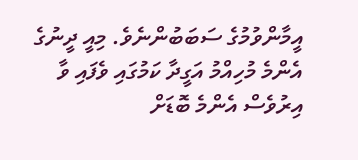އީމާންވުމުގެ ސަބަބުންނެވެ. މިއީ ދީނުގެ އެންމެ މުހިއްމު އަގީދާ ކަމުގައި ވެފައި ވާ އިރުވެސް އެންމެ ބޮޑަށް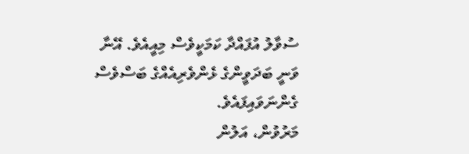ސުވާލު އުފައްދާ ކަމަކީވެސް މިއީއެވެ. އޭނާ ވަނީ ބަދަވީންގެ ޅެންވެރިއެއްގެ ބަސްވެސް ގެންނަވައިފައެވެ.
މަރުވުން، އަލުން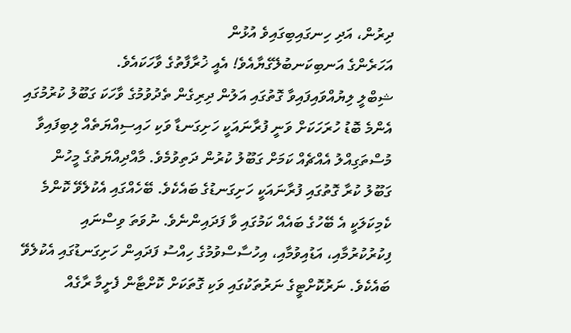ދިރުން، އަދި ހިނގައިބިގައިވެ އުޅުން
އަހަރެންގެ އަނބިކަނބުލޭގެޔާއެވެ! އެއީ ޚުރާފާތުގެ ވާހަކައެވެ.
ޝިބްލީ ލިޔުއްވައިފައިވާ ގޮތުގައި އަލުން ދިރިގެން ތެދުވުމުގެ ވާހަކަ ގަބޫލު ކުރުމުގައި އެންމެ ބޮޑު ހުރަހަކަށް ވަނީ ފުރާނައަކީ ހަށިގަނޑާ ވަކި ހައިސިއްޔަތެއް ލިބިފައިވާ މުސްތަގިއްލު އެއްޗެއް ކަމަށް ގަބޫލު ކުރުން ދަތިވުމެވެ. މާއްދިއްޔަތުގެ މީހުން ގަބޫލު ކުރާ ގޮތުގައި ފުރާނައަކީ ހަށިގަނޑުގެ ބައެކެވެ. ބޭހެއްގައި އެކުލެވޭ ކޮންމެ ކެމިކަލަކީ އެ ބޭހުގެ ބައެއް ކަމުގައި ވާ ފަދައިންނެވެ. ނުވަތަ ވިސްނައި ފިކުރުކުރުމާއި، އަޑުއިވުމާއި، އިހުސާސްވުމުގެ ހިއްސު ފަދައިން ހަށިގަނޑުގައި އެކުލެވޭ ބައެކެވެ. ނަރުކޮށްޓީގެ ނަރުތަކުގައި ވަކި ގޮތަކަށް ކޮށްޓާން ފެށީމާ ރާގެއް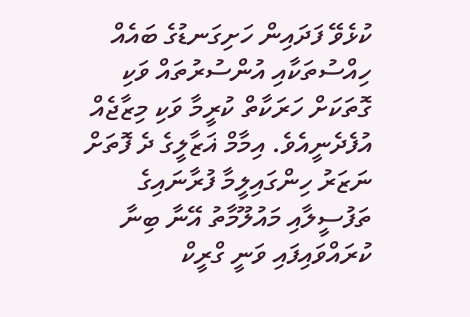ކުޅެވޭ ފަދައިން ހަށިގަނޑުގެ ބައެއް ހިއްސުތަކާއި އުންސުރުތައް ވަކި ގޮތަކަށް ހަރަކާތް ކުރީމާ ވަކި މިޒާޖެއް އުފެދެނީއެވެ. އިމާމް ޣަޒާލީގެ ދެ ފޮތަށް ނަޒަރު ހިންގައިލީމާ ފުރާނައިގެ ތަފުސީލާއި މައުލޫމާތު އޭނާ ބިނާ ކުރައްވައިފައި ވަނީ ގްރީކް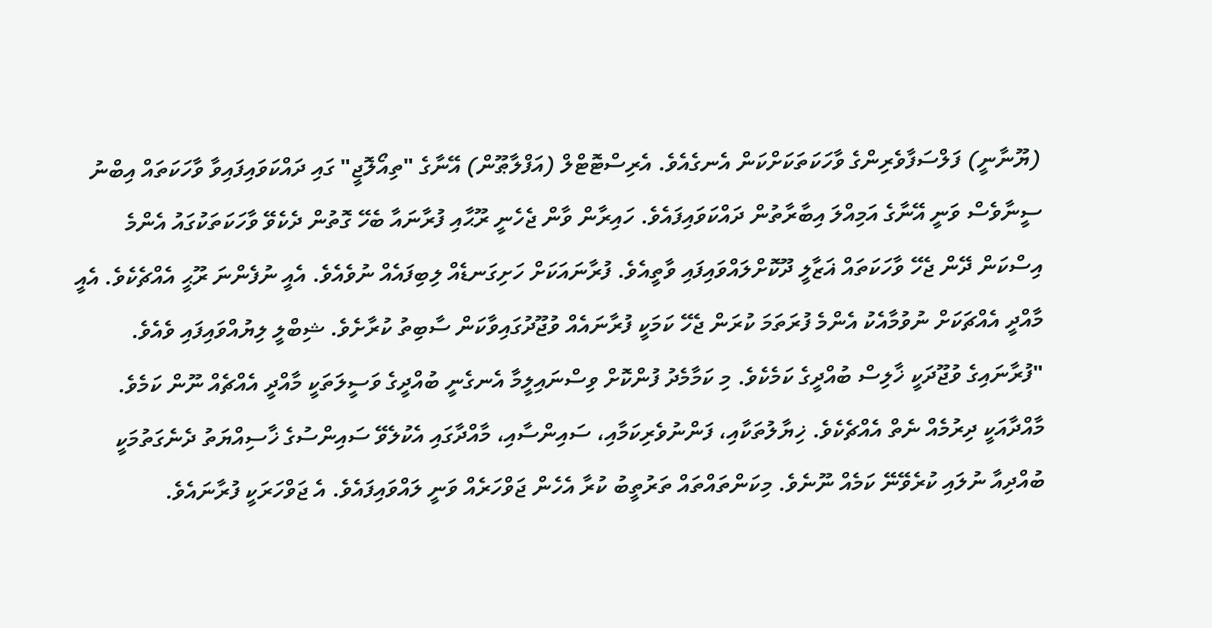(ޔޫނާނީ) ފަލްސަފާވެރިންގެ ވާހަކަތަކަށްކަން އެނގެއެވެ. އެރިސްޓޮޓްލް (އަފްލާޠޫން) އޭނާގެ "ތިއޯލޮޖީ" ގައި ދައްކަވައިފައިވާ ވާހަކަތައް އިބްނު ސީނާވެސް ވަނީ އޭނާގެ އަމިއްލަ އިބާރާތުން ދައްކަވައިފައެވެ. ހައިރާން ވާން ޖެހެނީ ރޫޙާއި ފުރާނައާ ބެހޭ ގޮތުން ދެކެވޭ ވާހަކަތަކުގައު އެންމެ އިސްކަން ދޭން ޖެހޭ ވާހަކަތައް ޣަޒާލީ ދޫކޮށްލައްވައިފައި ވާތީއެވެ. ފުރާނައަކަށް ހަށިގަނޑެއް ލިބިފައެއް ނުވެއެވެ. އެއީ ނުފެންނަ ރޫޙީ އެއްޗެކެވެ. އެއީ މާއްދީ އެއްޗަކަށް ނުވުމާއެކު އެންމެ ފުރަތަމަ ކުރަން ޖެހޭ ކަމަކީ ފުރާނައެއް ވުޖޫދުގައިވާކަން ސާބިތު ކުރާށެވެ. ޝިބްލީ ލިޔުއްވައިފައި ވެއެވެ.
"ފުރާނައިގެ ވުޖޫދަކީ ޚާލިސް ބުއްދީގެ ކަމެކެވެ. މި ކަމާމެދު ފުންކޮށް ވިސްނައިލީމާ އެނގެނީ ބުއްދީގެ ވަސީލަތަކީ މާއްދީ އެއްޗެއް ނޫން ކަމެވެ. މާއްދާއަކީ ދިރުމެއް ނެތް އެއްޗެކެވެ. ޚިޔާލުތަކާއި، ފަންނުވެރިކަމާއި، ސައިންސާއި، މާއްދާގައި އެކުލެވޭ ސައިންސުގެ ޚާސިއްޔަތު ދެނެގަތުމަކީ ބުއްދިއާ ނުލައި ކުރެވޭނޭ ކަމެއް ނޫނެވެ. މިކަންތައްތައް ތަރުތީބު ކުރާ އެހެން ޖަވްހަރެއް ވަނީ ލައްވައިފައެވެ. އެ ޖަވްހަރަކީ ފުރާނައެވެ.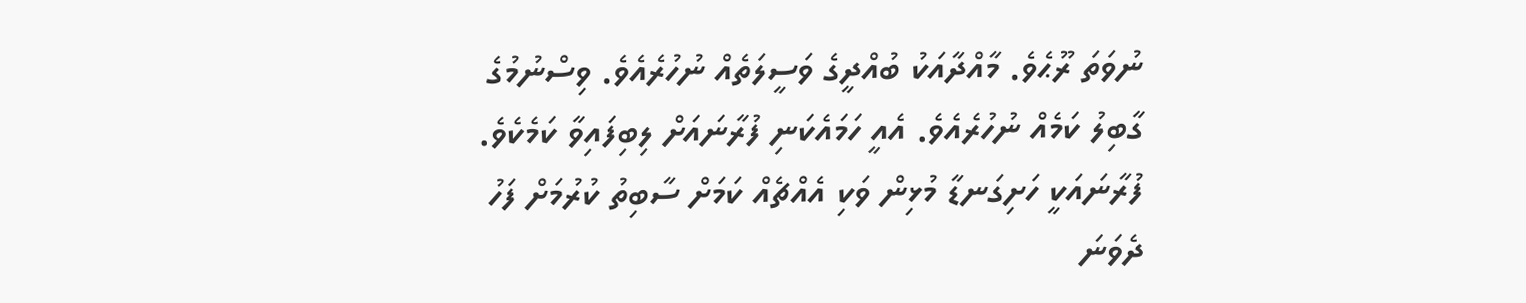ނުވަތަ ރޫޙެވެ. މާއްދާއަކު ބުއްދީގެ ވަސީލަތެއް ނުހުރެއެވެ. ވިސްނުމުގެ ގާބިލު ކަމެއް ނުހުރެއެވެ. އެއީ ހަމައެކަނި ފުރާނައަށް ލިބިފައިވާ ކަމެކެވެ. ފުރާނައަކީ ހަށިގަނޑާ މުޅިން ވަކި އެއްޗެއް ކަމަށް ސާބިތު ކުރުމަށް ފަހު ދެވަނަ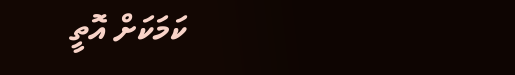ކަމަކަށް އޮތީ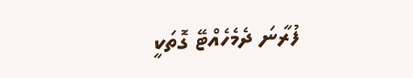ފުރާނަ ދެމެހެއްޓޭ ގޮތަކީ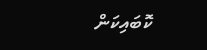ކޮބައިކަން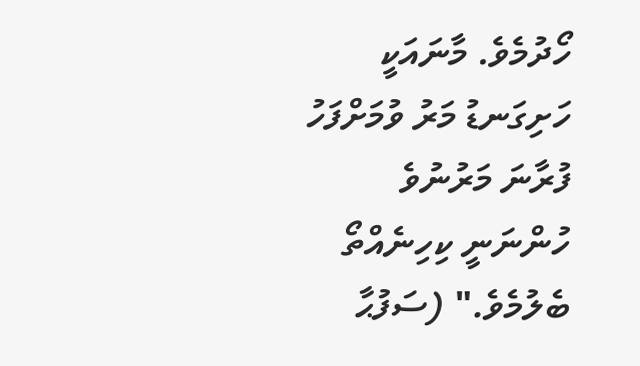ހޯދުމެވެ. މާނައަކީ ހަށިގަނޑު މަރު ވުމަށްފަހު ފުރާނަ މަރުނުވެ ހުންނަނީ ކިހިނެއްތޯ ބެލުމެވެ." (ސަފުޙާ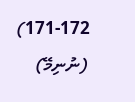171-172)
(ނުނިމޭ)